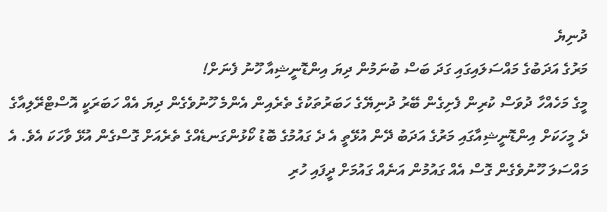ދުނިޔެ
މަރުގެ އަދަބުގެ މައްސަލައިގައި ގަދަ ބަސް ބުނަމުން ދިޔަ އިންޑޮނީޝިއާ ހޫނު ފެނަށް!
މީގެ މަހެއްހާ ދުވަސް ކުރިން ފެށިގެން ބޭރު ދުނިޔޭގެ ހަބަރުތަކުގެ ތެރެއިން އެންމެ ހޫނުވެގެން ދިޔަ އެއް ހަބަރަކީ އޮސްޓްރޭލިއާގެ ދެ މީހަކަށް އިންޑޮނީޝިއާގައި މަރުގެ އަދަބު ދޭން އުޅޭތީ އެ ދެ ގައުމުގެ ބޮޑު ކޯޅުންގަނޑެއްގެ ތެރެއަށް ގޮސްގެން އުޅޭ ވާހަކަ އެވެ. އެ މައްސަލަ ހޫނުވެގެން ގޮސް އެއް ގައުމުން އަނެއް ގައުމަށް ދީފައި ހުރި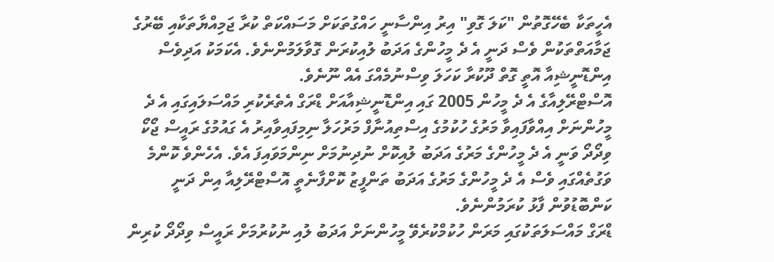އެހީތަކާ ބެހޭގޮތުން "ކަލަ ގޮވި" އިރު އިންސާނީ ހައްގުތަކަށް މަސައްކަތް ކުރާ ޖަމިއްޔާތަކާއި ބޭރުގެ ޖަމާއަތްތަކުން ވެސް ދަނީ އެ ދެ މީހުންގެ އަދަބު ލުއިކުރަން ގޮވާލަމުންނެވެ. އެކަމަކު އަދިވެސް އިންޑޮނީޝިއާ އޮތީ ގޮތް ދޫކުރާ ކަހަލަ ވިސްނުމެއްގަ އެއް ނޫނެވެ.
އޮސްޓްރޭލިއާގެ އެ ދެ މީހުން 2005 ގައި އިންޑޮނީޝިއާއަށް ޑްރަގް އެތެރެކުރި މައްސަލައިގައި އެ ދެ މީހުންނަށް އިއްވާފައިވާ މަރުގެ ހުކުމުގެ އިސްތިއުނާފް މަރުހަލާ ނިމިފައިވާއިރު އެ ގައުމުގެ ރައީސް ޖޯކޯ ވިދޯދޯ ވަނީ އެ ދެ މީހުންގެ މަރުގެ އަދަބު ލުއިކޮށް ނުދިނުމަށް ނިންމަވައިފަ އެވެ. އެހެންވެ ކޮންމެ ވަގުތެއްގައި ވެސް އެ ދެ މީހުންގެ މަރުގެ އަދަބު ތަންފީޒު ކޮށްފާނެތީ އޮސްޓްރޭލިއާ އިން ދަނީ ކަންބޮޑުވުން ފާޅު ކުރަމުންނެވެ.
ޑްރަގް މައްސަލަތަކުގައި މަރަން ހުކުމްކުރެވޭ މީހުންނަށް އަދަބު ލުއި ނުކުރުމަށް ރައީސް ވިދޯދޯ ކުރިން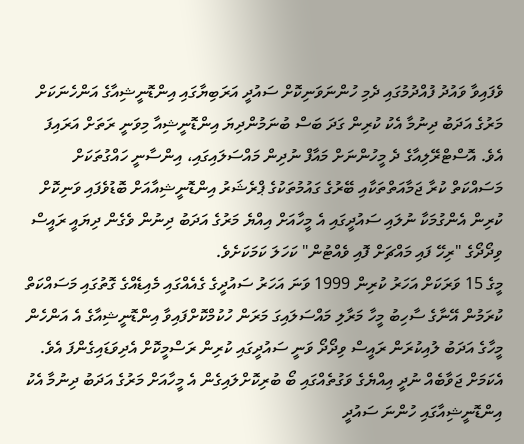ވެފައިވާ ވައުދު ފުއްދުމުގައި ދެމި ހުންނަވަނިކޮށް ސައުދީ އަރަބިޔާގައި އިންޑޮނީޝިއާގެ އަންހެނަކަށް މަރުގެ އަދަބު ދިނުމާ އެކު ކުރިން ގަދަ ބަސް ބުނަމުންދިޔަ އިންޑޮނީޝިއާ މިވަނީ ރަތަށް އަރައިފަ އެވެ. އޮސްޓްރޭލިއާގެ ދެ މީހުންނަށް މައާފް ނުދިން މައްސަލައިގައި، އިންސާނީ ހައްގުތަކަށް މަސައްކަތް ކުރާ ޖަމާއަތްތަކާއި ބޭރުގެ ގައުމުތަކުގެ ޕްރެޝަރު އިންޑޮނީޝިއާއަށް ބޮޑުވެފައި ވަނިކޮށް ކުރިން އެންގުމަކާ ނުލައި ސައުދީގައި އެ މީހާއަށް އިއްޔެ މަރުގެ އަދަބު ދިނުން ވެގެން ދިޔައީ ރައީސް ވިދޯދޯގެ "ރިހޭ ފައި މައްޗަށް ފޮއި ވެއްޓުން" ކަހަލަ ކަމަކަށެވެ.
މީގެ 15 ވަރަކަށް އަހަރު ކުރިން 1999 ވަނަ އަހަރު ސައުދީގެ ގެއެއްގައި މެއިޑެއްގެ ގޮތުގައި މަސައްކަތް ކުރަމުން އޭނާގެ ސާހިބު މީހާ މަރާލި މައްސަލައިގަ މަރަން ހުކުމްކޮށްފައިވާ އިންޑޮނީޝިއާގެ އެ އަންހެން މީހާގެ އަދަބު ލުއިކުރަން ރައީސް ވިދޯދޯ ވަނީ ސައުދީގައި ކުރިން ރަސްމީކޮށް އެދިވަޑައިގެންފަ އެވެ. އެކަމަށް ޖަވާބެއް ނުދީ އިއްޔެގެ ވަގުތެއްގައި ބޯ ބުރިކޮށްލައިގެން އެ މީހާއަށް މަރުގެ އަދަބު ދިނުމާ އެކު އިންޑޮނީޝިއާގައި ހުންނަ ސައުދީ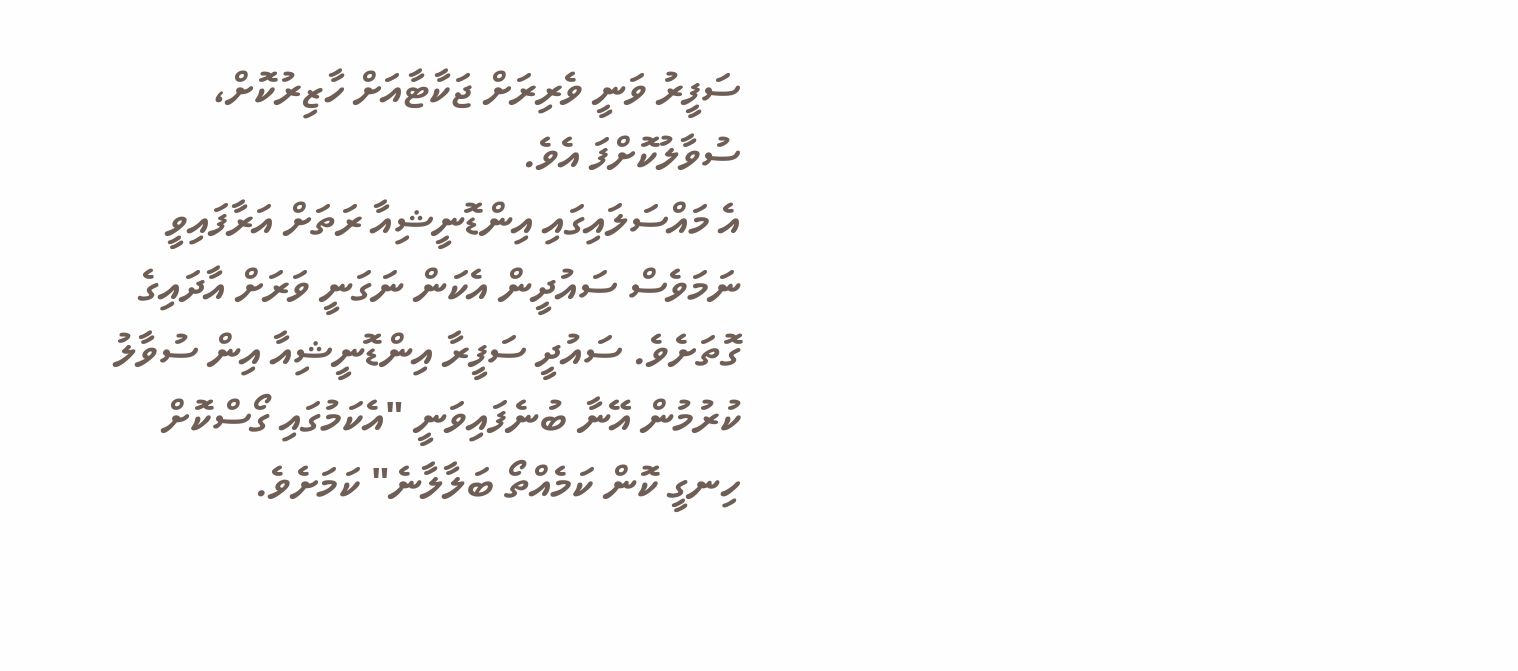ސަފީރު ވަނީ ވެރިރަށް ޖަކާޓާއަށް ހާޒިރުކޮށް، ސުވާލުކޮށްފަ އެވެ.
އެ މައްސަލައިގައި އިންޑޮނީޝިއާ ރަތަށް އަރާފައިވީ ނަމަވެސް ސައުދީން އެކަން ނަގަނީ ވަރަށް އާދައިގެ ގޮތަށެވެ. ސައުދީ ސަފީރާ އިންޑޮނީޝިއާ އިން ސުވާލު ކުރުމުން އޭނާ ބުނެފައިވަނީ "އެކަމުގައި ގޯސްކޮށް ހިނގީ ކޮން ކަމެއްތޯ ބަލާލާނެ" ކަމަށެވެ.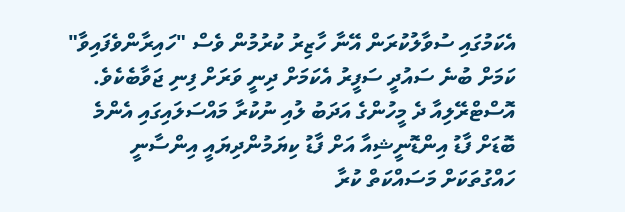އެކަމުގައި ސުވާލުކުރަން އޭނާ ހާޒިރު ކުރުމުން ވެސް "ހައިރާންވެފައިވާ" ކަމަށް ބުނެ ސައުދީ ސަފީރު އެކަމަށް ދިނީ ވަރަށް ފިނި ޖަވާބެކެވެ.
އޮސްޓްރޭލިއާ ދެ މީހުންގެ އަދަބު ލުއި ނުކުރާ މައްސަލައިގައި އެންމެ ބޮޑަށް ފާޑު އިންޑޮނީޝިއާ އަށް ފާޑު ކިޔަމުންދިޔައީ އިންސާނީ ހައްގުތަކަށް މަސައްކަތް ކުރާ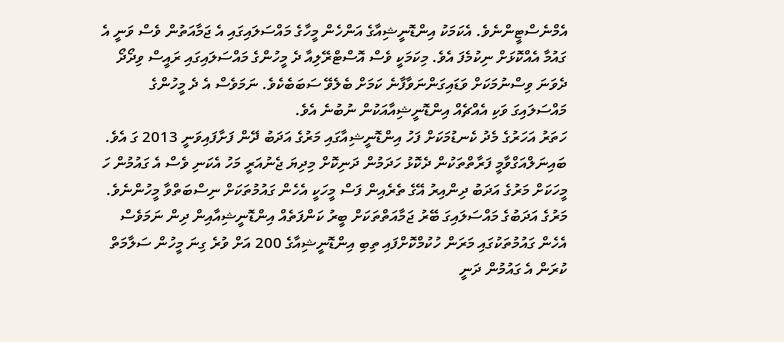އެމްނެސްޓީންނެވެ. އެކަމަކު އިންޑޮނީޝިއާގެ އަންހެން މީހާގެ މައްސަލައިގައި އެ ޖަމާއަތުން ވެސް ވަނީ އެ ގައުމާ އެއްކޮޅަށް ނިކުމެފަ އެވެ. މިކަމަކީ ވެސް އޮސްޓްރޭލިއާ ދެ މީހުންގެ މައްސަލައިގައި ރައީސް ވިދޯދޯ ދެވަނަ ވިސްނުމަކަށް ވަޑައިގަންނަވާފާނެ ކަމަށް ބެލެވޭ ސަބަބެކެވެ. ނަމަވެސް އެ ދެ މީހުންގެ މައްސަލައިގަ ވަކި އެއްޗެއް އިންޑޮނީޝިއާއަކުން ނުބުނެ އެވެ.
ހަތަރު އަހަރުގެ މެދު ކެނޑުމަކަށް ފަހު އިންޑޮނީޝިއާގައި މަރުގެ އަދަބު ދޭން ފަށާފައިވަނީ 2013 ގަ އެވެ. ބައިނަލްއަގްވާމީ ފަރާތްތަކުން ދެކޮޅު ހަދަމުން ދަނިކޮށް މިދިޔަ ޖެނުއަރީ މަހު އެކަނި ވެސް އެ ގައުމުން ހަ މީހަކަށް މަރުގެ އަދަބު ދިންއިރު އޭގެ ތެރެއިން ފަސް މީހަކީ އެހެން ގައުމުތަކަށް ނިސްބަތްވާ މީހުންނެވެ. މަރުގެ އަދަބުގެ މައްސަލައިގަ ބޭރު ޖަމާއަތްތަކަށް ބީރު ކަންފަތެއް އިންޑޮނީޝިއާއިން ދިން ނަމަވެސް އެހެން ގައުމުތަކުގައި މަރަން ހުކުމްކޮށްފައި ތިބި އިންޑޮނީޝިއާގެ 200 އަށް ވުރެ ގިނަ މީހުން ސަލާމަތް ކުރަން އެ ގައުމުން ދަނީ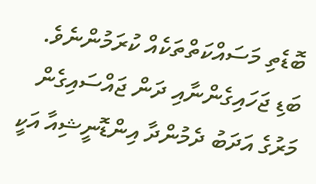ބޮޑެތި މަސައްކަތްތަކެއް ކުރަމުންނެވެ.
ބަޑި ޖަހައިގެންނާއި ދަން ޖައްސައިގެން މަރުގެ އަދަބު ދެމުންދާ އިންޑޮނީޝިއާ އަކީ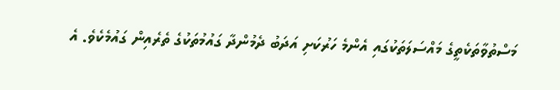މަސްތުވާތަކެތީގެ މައްސަލަތަކުގައި އެންމެ ހަރުކަށި އަދަބު ދެމުންދާ ގައުމުތަކުގެ ތެރެއިން ގައުމެކެވެ. އެ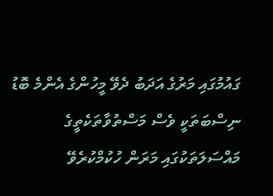ގައުމުގައި މަރުގެ އަދަބު ދެވޭ މީހުންގެ އެންމެ ބޮޑު ނިސްބަތަކީ ވެސް މަސްތުވާތަކެތީގެ މައްސަލަތަކުގައި މަރަން ހުކުމްކުރެވޭ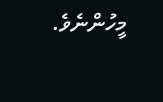މީހުންނެވެ.